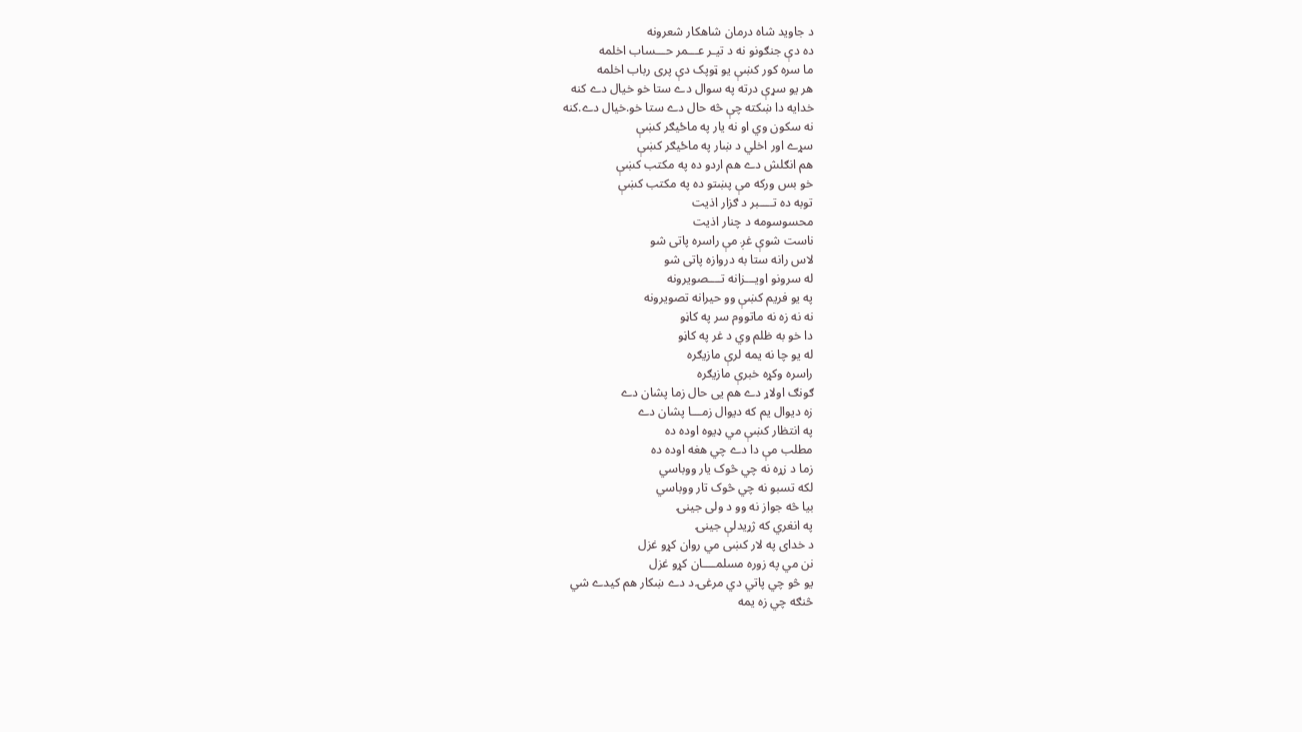د جاويد شاه درمان شاهکار شعرونه
ده دې جنګونو نه د تیـر عـــمر حـــساب اخلمه
ما سره کور کښې یو ټوپک دې پری رباب اخلمه
هر یو سړې درته په سوال دے ستا خو خیال دے کنه
خدایه دا ښکته چې څه حال دے ستا خو.خیال دے.کنه
نه سکون وي او نه یار په ماځيګر کښې
سړے اور اخلي د ښار په ماځيګر کښې
هم انګلش دے هم اردو ده په مکتب کښې
خو بس ورکه مې پښتو ده په مکتب کښې
توبه ده تــــبر د ګزار اذیت
محسوسومه د چنار اذیت
ناست شوې غږ مې راسره پاتی شو
لاس رانه ستا به دروازه پاتی شو
له سرونو اویـــزانه تــــصویرونه
په یو فریم کښې وو حیرانه تصویرونه
نه نه زه نه ماتووم سر په کاڼو
دا خو به ظلم وي د غر په کاڼو
له یو چا نه یمه لرې مازیګره
راسره وکړه خبرې مازیګره
ګونګ اولاړ دے هم یی حال زما پشان دے
زه دیوال یم که دیوال زمـــا پشان دے
په انتظار کښې مي ډیوه اوده ده
مطلب مې دا دے چي هغه اوده ده
زما د زړه نه چي څوک یار ووباسي
لکه تسبو نه چي څوک تار ووباسي
بیا څه جواز نه وو د ولی جینۍ
په انغري که ژړیدلې جینۍ
د خدای په لار کښی مي روان کړو غزل
نن مي په زوره مسلمــــان کړو غزل
یو څو چي پاتي دي مرغۍ د دے ښکار هم کیدے شي
څنګه چي زه یمه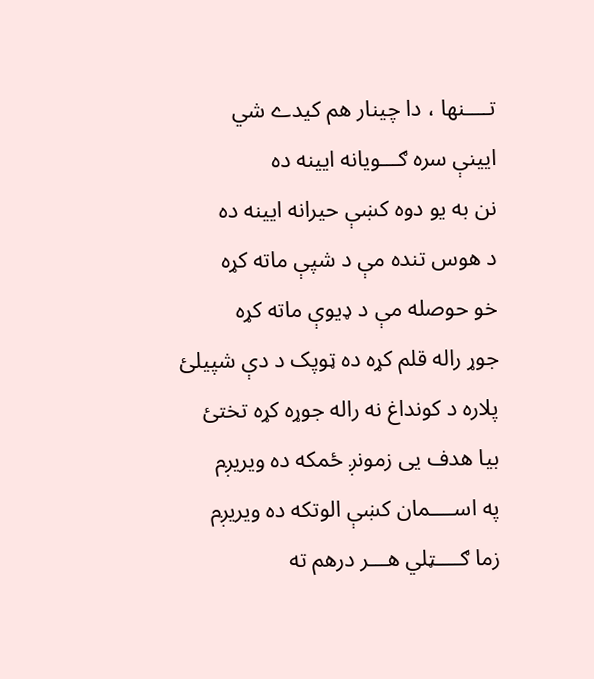تــــنها ، دا چینار هم کیدے شي
ایینې سره ګـــویانه ایینه ده
نن به یو دوه کښې حیرانه ایینه ده
د هوس تنده مې د شپې ماته کړه
خو حوصله مې د ډیوې ماته کړه
جوړ راله قلم کړه ده ټوپک د دې شپیلئ
پلاره د کونداغ نه راله جوړه کړه تختئ
بیا هدف یی زمونږ ځمکه ده ویریږم
په اســــمان کښې الوتکه ده ویریږم
زما ګــــټلي هـــر درهم ته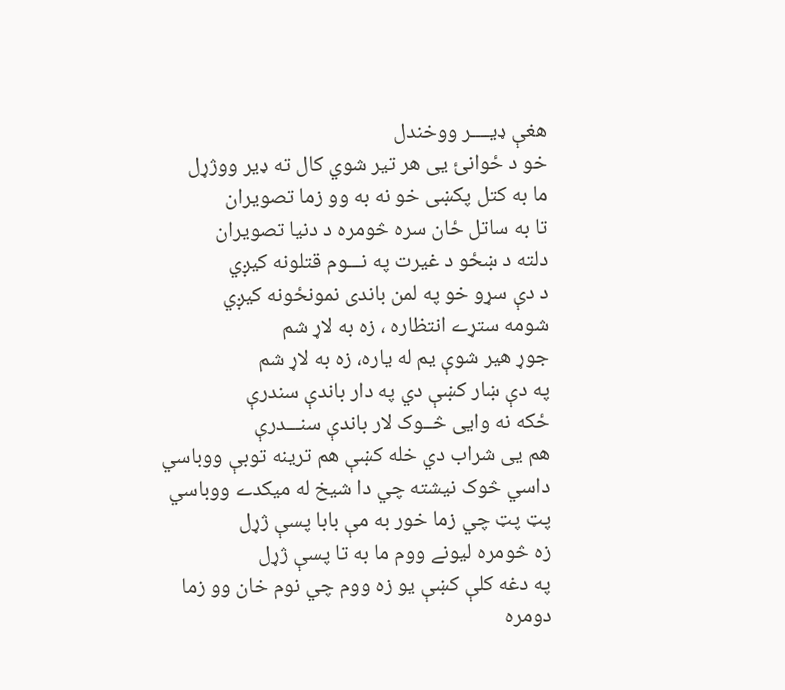هغې ډیــــر ووخندل
خو د ځوانئ یی هر تیر شوي کال ته ډیر ووژړل
ما به کتل پکښی خو نه به وو زما تصویران
تا به ساتل ځان سره څومره د دنیا تصویران
دلته د ښځو د غیرت په نـــوم قتلونه کیږي
د دې سړو خو په لمن باندی نمونځونه کیږي
شومه ستړے انتظاره ، زه به لاړ شم
جوړ هیر شوې یم له یاره، زه به لاړ شم
په دې ښار کښې دي په دار باندې سندرې
ځکه نه وایی څــوک لار باندې سنـــدرې
هم یی شراب دي خله کښې هم ترینه توبې ووباسي
داسي څوک نیشته چي دا شیخ له میکدے ووباسي
پټ پټ چي زما خور به مې بابا پسې ژړل
زه څومره لیونے ووم ما به تا پسې ژړل
په دغه کلې کښې یو زه ووم چي نوم خان وو زما
دومره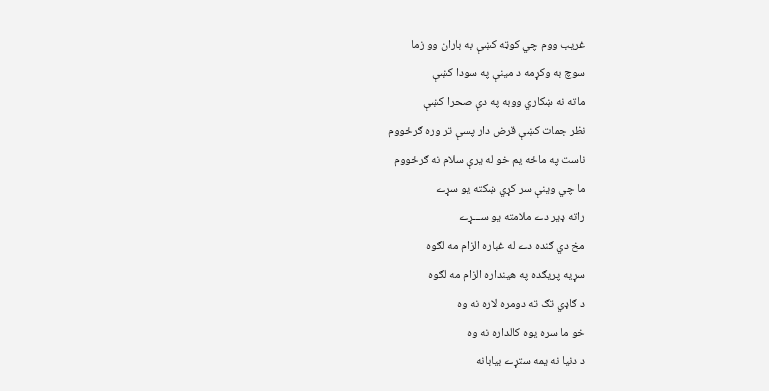غریب ووم چي کوټه کښې به باران وو زما
سوچ به وکړمه د مینې په سودا کښې
ماته نه ښکاري ووبه په دې صحرا کښې
نظر جمات کښې قرض دار پسې تر وره ګرځووم
ناست په ماځه یم خو له یرې سلام نه ګرځووم
ما چي وینې سر کړي ښکته یو سړے
راته ډیر دے ملامته یو ســـړے
مخ دي ګنده دے له غباره الزام مه لګوه
سړیه پریګده په هینداره الزام مه لګوه
د ګاډي تګ ته دومره لاره نه وه
خو ما سره یوه کالداره نه وه
د دنیا نه یمه ستړے بیابانه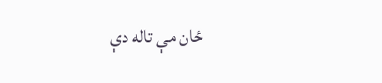ځان مې تاله دې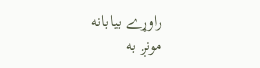راوړے بیابانه
مونږ به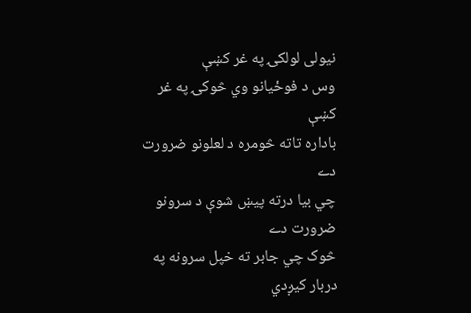نیولی لولکۍ په غر کښې
وس د فوځیانو وي څوکۍ په غر کښې
باداره تاته څومره د لعلونو ضرورت دے
چي بیا درته پیښ شوې د سرونو ضرورت دے
څوک چي جابر ته خپل سرونه په دربار کیږدي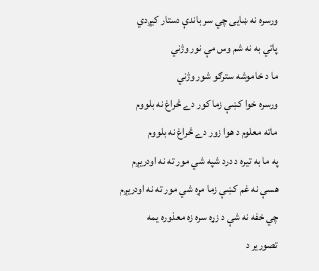ورسره نه ښایی چي سر باندې دستار کیږدي
پاتي به نه شم وس مې نور وژني
ما د خاموشه سترګو شور وژني
ورسره خوا کښې زما کور دے څراغ نه بلووم
ماته معلوم د هوا زور دے څراغ نه بلووم
په ما به تیره د درد شپه شي مور ته نه اودریږم
هسې نه غم کښې زما مړه شي مور ته نه اودریږم
چي خفه نه شې د زړه سره زه معذوره یمه
تصوریر د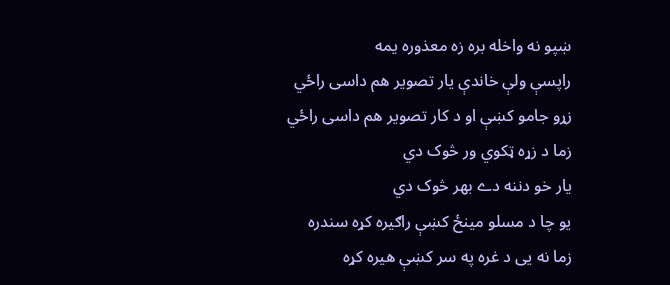ښپو نه واخله بره زه معذوره یمه
راپسې ولې خاندې یار تصویر هم داسی راځي
زړو جامو کښې او د کار تصویر هم داسی راځي
زما د زړه ټکوي ور څوک دي
یار خو دننه دے بهر څوک دي
یو چا د مسلو مینځ کښې راګیره کړه سندره
زما نه یی د غره په سر کښې هیره کړه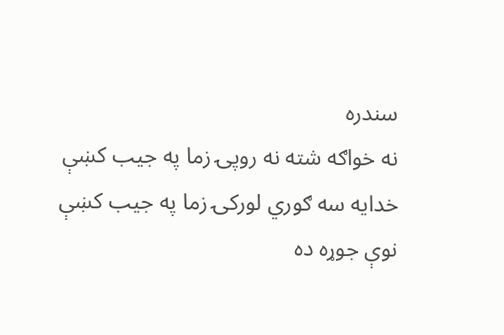سندره
نه خواګه شته نه روپۍ زما په جیب کښې
خدایه سه ګوري لورکۍ زما په جیب کښې
نوې جوړه ده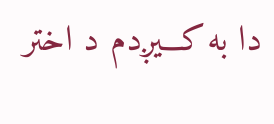دا به کـــیږدم د اختر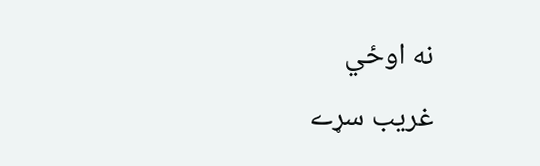نه اوځي
غریب سړے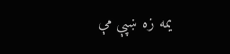یمه زه ښپې مې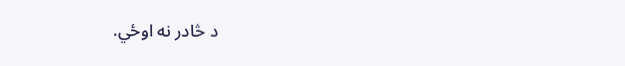د څادر نه اوځي.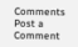Comments
Post a Comment